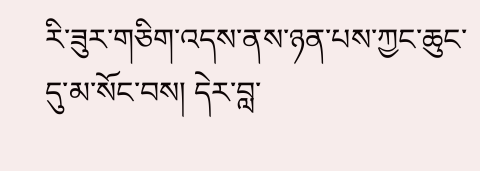རི་ཟུར་གཅིག་འདས་ནས་ཉན་པས་ཀྱང་ཆུང་དུ་མ་སོང་བས། དེར་བླ་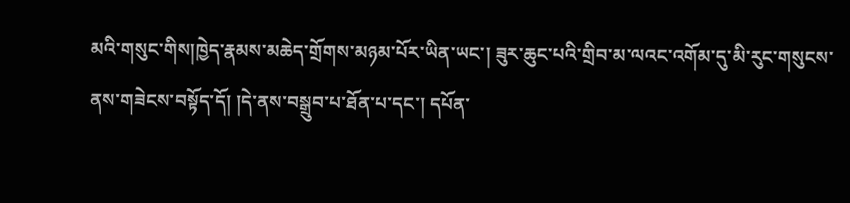མའི་གསུང་གིས།ཁྱེད་རྣམས་མཆེད་གྲོགས་མཉམ་པོར་ཡིན་ཡང་། ཟུར་ཆུང་པའི་གྲིབ་མ་ལའང་འགོམ་དུ་མི་རུང་གསུངས་ནས་གཟེངས་བསྟོད་དོ། །དེ་ནས་བསྒྲུབ་པ་ཐོན་པ་དང་། དཔོན་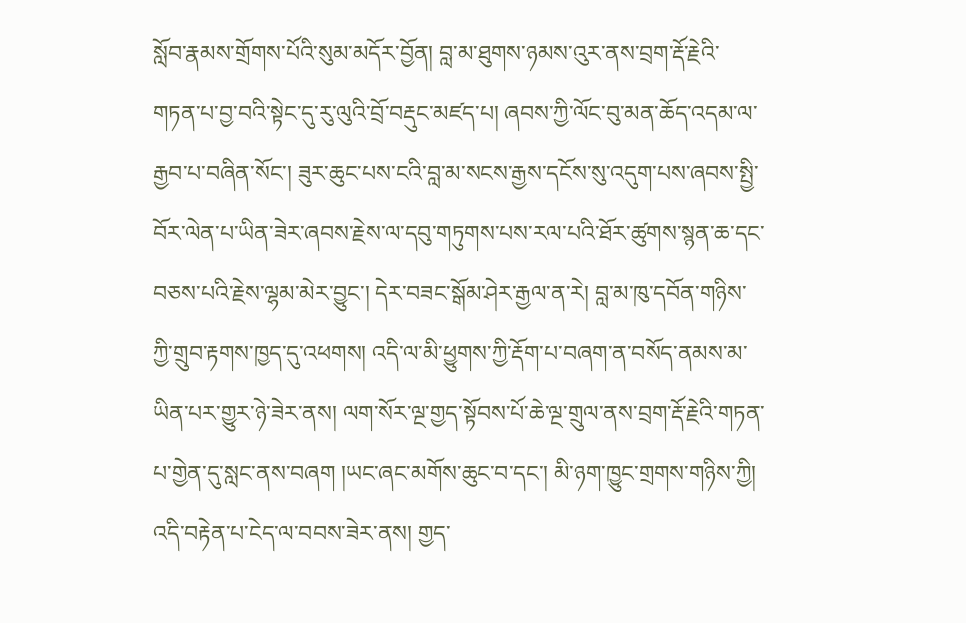སློབ་རྣམས་གྲོགས་པོའི་སུམ་མདོར་བྱོན། བླ་མ་ཐུགས་ཉམས་འུར་ནས་བྲག་རྡོ་རྗེའི་གཏན་པ་བྱ་བའི་སྟེང་དུ་རུ་ལུའི་བྲོ་བརྡུང་མཛད་པ། ཞབས་ཀྱི་ལོང་བུ་མན་ཆོད་འདམ་ལ་རྒྱབ་པ་བཞིན་སོང་། ཟུར་ཆུང་པས་ངའི་བླ་མ་སངས་རྒྱས་དངོས་སུ་འདུག་པས་ཞབས་སྤྱི་བོར་ལེན་པ་ཡིན་ཟེར་ཞབས་རྗེས་ལ་དབུ་གཏུགས་པས་རལ་པའི་ཐོར་ཚུགས་སྙན་ཆ་དང་བཅས་པའི་རྗེས་ལྷམ་མེར་བྱུང་། དེར་བཟང་སྒོམ་ཤེར་རྒྱལ་ན་རེ། བླ་མ་ཁུ་དབོན་གཉིས་ཀྱི་གྲུབ་རྟགས་ཁྱད་དུ་འཕགས། འདི་ལ་མི་ཕྱུགས་ཀྱི་རྡོག་པ་བཞག་ན་བསོད་ནམས་མ་ཡིན་པར་གྱུར་ཉེ་ཟེར་ནས། ལག་སོར་ལྔ་གྱད་སྟོབས་པོ་ཆེ་ལྔ་གྲུལ་ནས་བྲག་རྡོ་རྗེའི་གཏན་པ་གྱེན་དུ་སླང་ནས་བཞག །ཡང་ཞང་མགོས་ཆུང་བ་དང་། མི་ཉག་ཁྱུང་གྲགས་གཉིས་ཀྱི། འདི་བརྟེན་པ་ངེད་ལ་བབས་ཟེར་ནས། གྱད་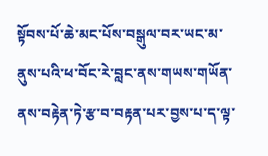སྟོབས་པོ་ཆེ་མང་པོས་བསྒུལ་བར་ཡང་མ་ནུས་པའི་ཕ་བོང་རེ་བླང་ནས་གཡས་གཡོན་ནས་བརྟེན་ཏེ་རྩ་བ་བརྟན་པར་བྱས་པ་ད་ལྟ་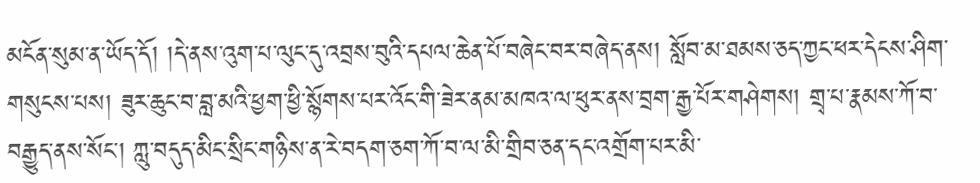མངོན་སུམ་ན་ཡོད་དོ། །དེ་ནས་འུག་པ་ལུང་དུ་འབྲས་བུའི་དཔལ་ཆེན་པོ་བཞེང་བར་བཞེད་ནས། སློབ་མ་ཐམས་ཅད་ཀྱང་ཕར་དེངས་ཤིག་གསུངས་པས། ཟུར་ཆུང་བ་བླ་མའི་ཕྱག་ཕྱི་སྙོགས་པར་འོང་གི་ཟེར་ནམ་མཁའ་ལ་ཕུར་ནས་བྲག་རྒྱ་པོར་གཤེགས། གྲྭ་པ་རྣམས་ཀོ་བ་བརྒྱུད་ནས་སོང་། ཀླུ་བདུད་མིང་སྲིང་གཉིས་ན་རེ་བདག་ཅག་ཀོ་བ་ལ་མི་གྲིབ་ཅན་དང་འགྲོག་པར་མི་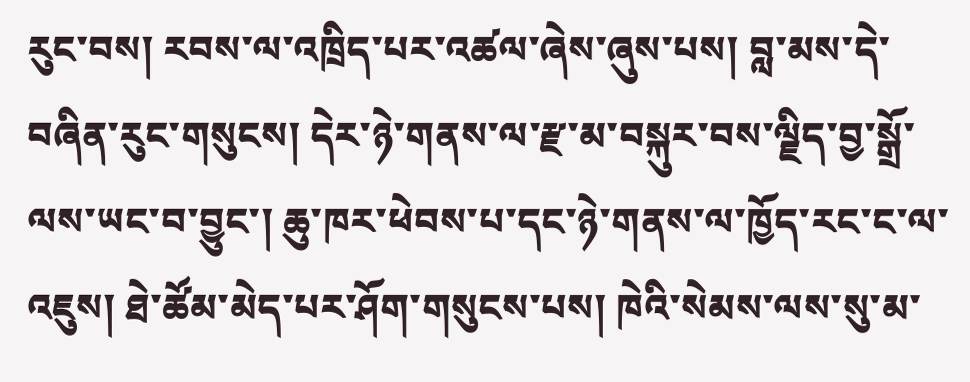རུང་བས། རབས་ལ་འཁྲིད་པར་འཚལ་ཞེས་ཞུས་པས། བླ་མས་དེ་བཞིན་རུང་གསུངས། དེར་ཉེ་གནས་ལ་རྫ་མ་བསྐུར་བས་ལྗིད་བྱ་སྒྲོ་ལས་ཡང་བ་བྱུང་། ཆུ་ཁར་ཕེབས་པ་དང་ཉེ་གནས་ལ་ཁྱོད་རང་ང་ལ་འཇུས། ཐེ་ཚོམ་མེད་པར་ཤོག་གསུངས་པས། ཁེའི་སེམས་ལས་སུ་མ་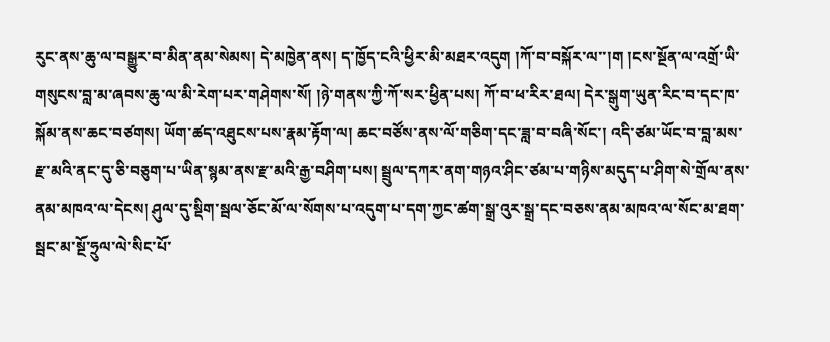རུང་ནས་ཆུ་ལ་བསྒྱུར་བ་མིན་ནམ་སེམས། དེ་མཁྱེན་ནས། ད་ཁྱོད་ངའི་ཕྱིར་མི་མཐར་འདུག །ཀོ་བ་བསྐོར་ལ་་།ག །ངས་སྔོན་ལ་འགྲོ་ཡི་གསུངས་བླ་མ་ཞབས་ཆུ་ལ་མི་རེག་པར་གཤེགས་སོ། །ཉེ་གནས་ཀྱི་ཀོ་སར་ཕྱིན་པས། ཀོ་བ་ཕ་རིར་ཐལ། དེར་སྒུག་ཡུན་རིང་བ་དང་ཁ་སྐོམ་ནས་ཆང་བཙགས། ཡོག་ཚད་འཐུངས་པས་རྣམ་རྟོག་ལ། ཆང་བཙོས་ནས་ལོ་གཅིག་དང་ཟླ་བ་བཞི་སོང་། འདི་ཙམ་ཡོང་བ་བླ་མས་རྫ་མའི་ནང་དུ་ཅི་བཅུག་པ་ཡིན་སྙམ་ནས་རྫ་མའི་རྒྱ་བཤིག་པས། སྦྲུལ་དཀར་ནག་གཉའ་ཤིང་ཙམ་པ་གཉིས་མདུད་པ་ཤིག་སེ་གྲོལ་ནས་ནམ་མཁའ་ལ་དེངས། ཤུལ་དུ་སྡིག་སྦལ་ཅོང་མོ་ལ་སོགས་པ་འདུག་པ་དག་ཀྱང་ཚག་སྒྲ་འུར་སྒྲ་དང་བཅས་ནམ་མཁའ་ལ་སོང་མ་ཐག་སྦང་མ་སྔོ་ཧྲུལ་ལེ་སིང་པོ་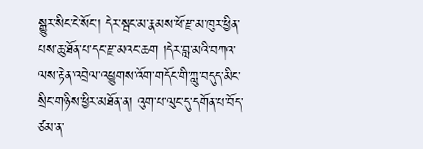སྒྱུར་སིང་ངེ་སོང་། དེར་སྦང་མ་རྣམས་ཕོ་རྫ་མ་ཁུར་ཕྱིན་པས་ཆུ་ཐོན་པ་དང་རྫ་མའང་ཆག །དེར་བླ་མའི་བཀའ་ལས་རྟེན་འབྲེལ་འཕྱུགས་འོག་གདོང་གི་ཀླུ་བདུད་མིང་སྲིང་གཉིས་ཕྱིར་མཐོན་ན། འུག་པ་ལུང་དུ་དགོན་པ་བོད་ཙམ་ན་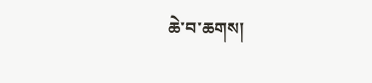ཆེ་བ་ཆགས།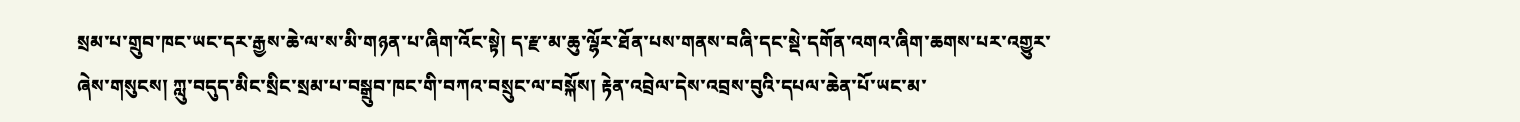སྲམ་པ་གྲུབ་ཁང་ཡང་དར་རྒྱས་ཆེ་ལ་ས་མི་གཉན་པ་ཞིག་འོང་སྟེ། ད་རྫ་མ་ཆུ་ལྷོར་ཐོན་པས་གནས་བཞི་དང་སྡེ་དགོན་འགའ་ཞིག་ཆགས་པར་འགྱུར་ཞེས་གསུངས། ཀླུ་བདུད་མིང་སྲིང་སྲམ་པ་བསྒྲུབ་ཁང་གི་བཀའ་བསྲུང་ལ་བསྐོས། རྟེན་འབྲེལ་དེས་འབྲས་བུའི་དཔལ་ཆེན་པོ་ཡང་མ་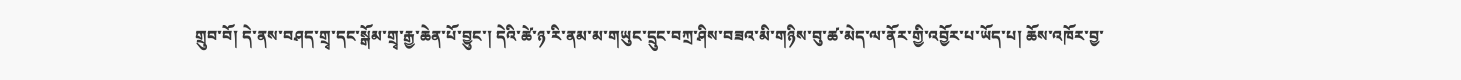གྲུབ་བོ། དེ་ནས་བཤད་གྲྭ་དང་སྒོམ་གྲྭ་རྒྱ་ཆེན་པོ་བྱུང་། དེའི་ཚེ་ཉ་རི་ནམ་མ་གཡུང་དྲུང་བཀྲ་ཤིས་བཟའ་མི་གཉིས་བུ་ཚ་མེད་ལ་ནོར་གྱི་འབྱོར་པ་ཡོད་པ། ཆོས་འཁོར་བྱ་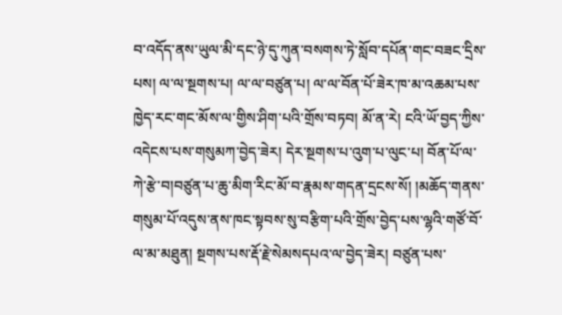བ་འདོད་ནས་ཡུལ་མི་དང་ཉེ་དུ་ཀུན་བསགས་ཏེ་སློབ་དཔོན་གང་བཟང་དྲིས་པས། ལ་ལ་སྔགས་པ། ལ་ལ་བཙུན་པ། ལ་ལ་བོན་པོ་ཟེར་ཁ་མ་འཆམ་པས་ཁྱེད་རང་གང་མོས་ལ་གྱིས་ཤིག་པའི་གྲོས་བཏབ། མོ་ན་རེ། ངའི་ཡོ་བྱད་ཀྱིས་འདེངས་པས་གསུམཀ་བྱེད་ཟེར། དེར་སྔགས་པ་འུག་པ་ལུང་པ། བོན་པོ་ལ་ཀེ་རྩེ་བ།བཙུན་པ་ཆུ་མིག་རིང་མོ་བ་རྣམས་གདན་དྲངས་སོ། །མཆོད་གནས་གསུམ་པོ་འདུས་ནས་ཁང་སྟབས་སུ་བརྩིག་པའི་གྲོས་བྱེད་པས་ལྷའི་གཙོ་བོ་ལ་མ་མཐུན། སྔགས་པས་རྡོ་རྗེ་སེམསདཔའ་ལ་བྱེད་ཟེར། བཙུན་པས་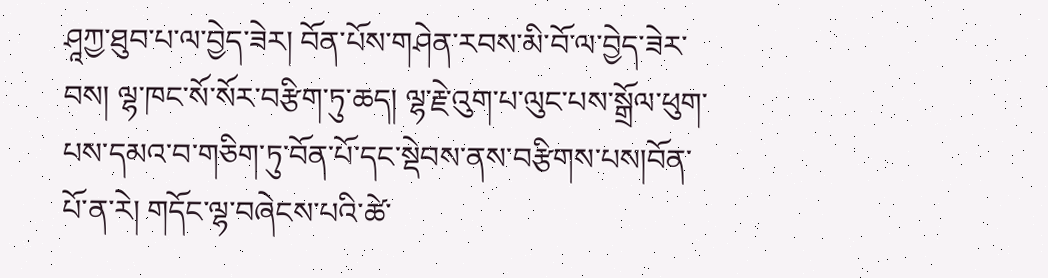ཤཱཀྱ་ཐུབ་པ་ལ་བྱེད་ཟེར། བོན་པོས་གཤེན་རབས་མི་བོ་ལ་བྱེད་ཟེར་བས། ལྷ་ཁང་སོ་སོར་བརྩིག་ཏུ་ཆད། ལྷ་རྗེ་འུག་པ་ལུང་པས་སྒྲོལ་ཕུག་པས་དམའ་བ་གཅིག་ཏུ་བོན་པོ་དང་སྡེབས་ནས་བརྩིགས་པས།བོན་པོ་ན་རེ། གདོང་ལྷ་བཞེངས་པའི་ཚེ་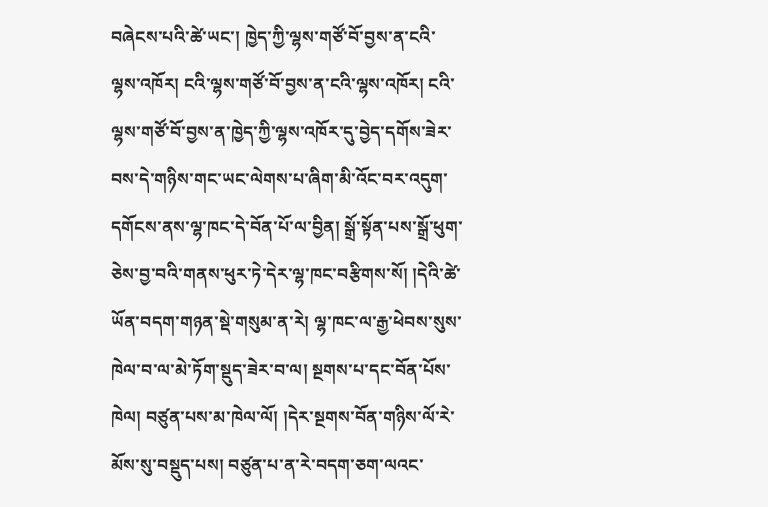བཞེངས་པའི་ཚེ་ཡང་། ཁྱེད་ཀྱི་ལྷས་གཙོ་བོ་བྱས་ན་ངའི་ལྷས་འཁོར། ངའི་ལྷས་གཙོ་བོ་བྱས་ན་ངའི་ལྷས་འཁོར། ངའི་ལྷས་གཙོ་བོ་བྱས་ན་ཁྱེད་ཀྱི་ལྷས་འཁོར་དུ་བྱེད་དགོས་ཟེར་བས་དེ་གཉིས་གང་ཡང་ལེགས་པ་ཞིག་མི་འོང་བར་འདུག་དགོངས་ནས་ལྷ་ཁང་དེ་བོན་པོ་ལ་བྱིན། སྒྲོ་སྟོན་པས་སྒྲོ་ཕུག་ཅེས་བྱ་བའི་གནས་ཕུར་ཏེ་དེར་ལྷ་ཁང་བརྩིགས་སོ། །དེའི་ཚེ་ཡོན་བདག་གཉན་སྡེ་གསུམ་ན་རེ། ལྷ་ཁང་ལ་རྒྱ་ཕེབས་སུས་ཁེལ་བ་ལ་མེ་ཏོག་སྡུད་ཟེར་བ་ལ། སྔགས་པ་དང་བོན་པོས་ཁེལ། བཙུན་པས་མ་ཁེལ་ལོ། །དེར་སྔགས་བོན་གཉིས་ལོ་རེ་མོས་སུ་བསྡུད་པས། བཙུན་པ་ན་རེ་བདག་ཅག་ལའང་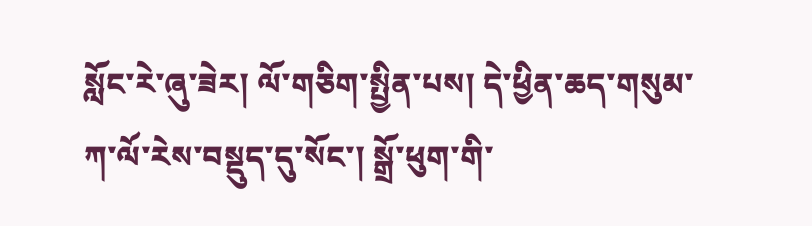སློང་རེ་ཞུ་ཟེར། ལོ་གཅིག་སྤྱིན་པས། དེ་ཕྱིན་ཆད་གསུམ་ཀ་ལོ་རེས་བསྡུད་དུ་སོང་། སྒྲོ་ཕུག་གི་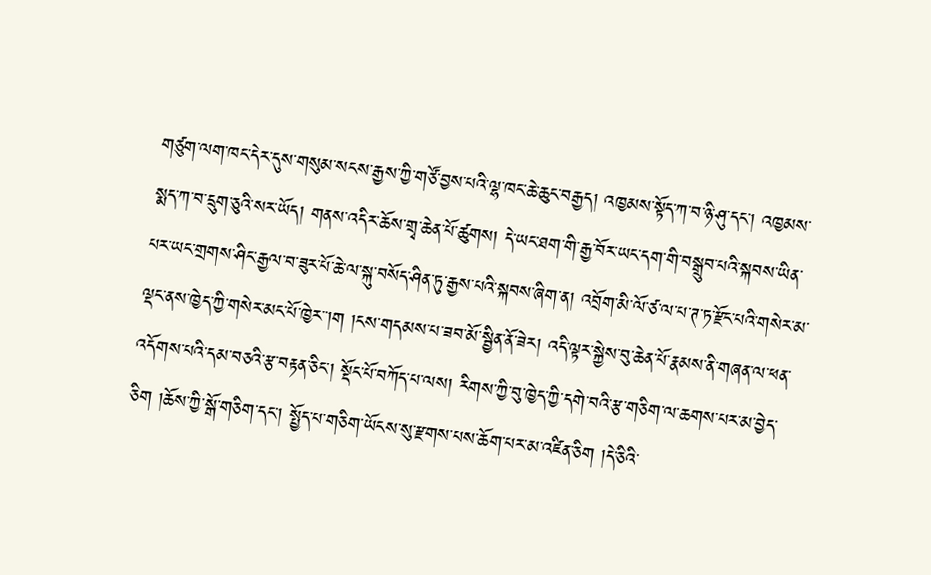གཙུག་ལག་ཁང་དེར་དུས་གསུམ་སངས་རྒྱས་ཀྱི་གཙོ་བྱས་པའི་ལྷ་ཁང་ཆེ་ཆུང་བརྒྱད། འཁྱམས་སྟོད་ཀ་བ་ཉི་ཤུ་དང་། འཁྱམས་སྨད་ཀ་བ་དྲུག་ཅུའི་སར་ཡོད། གནས་འདིར་ཆོས་གྲྭ་ཆེན་པོ་ཚུགས། དེ་ཡང་ཐག་གི་རྒྱ་བོར་ཡང་དག་གི་བསྒྲུབ་པའི་སྐབས་ཡིན་པར་ཡང་གྲགས་ཤིང་རྒྱལ་བ་ཟུར་པོ་ཆེ་ལ་སྐུ་བསོད་ཤིན་ཏུ་རྒྱས་པའི་སྐབས་ཞིག་ན། འབྲོག་མི་ལོ་ཙ་ལ་པ་ཊ་ཏ་རྫོང་པའི་གསེར་མ་ལྡང་ནས་ཁྱེད་ཀྱི་གསེར་མང་པོ་ཁྱེར་་།ག །ངས་གདམས་པ་ཟབ་མོ་སྦྱིན་ནོ་ཟེར། འདི་ལྟར་སྐྱེས་བུ་ཆེན་པོ་རྣམས་ནི་གཞན་ལ་ཕན་འདོགས་པའི་དམ་བཅའི་རྩ་བརྟན་ཅིང་། སྡོང་པོ་བཀོད་པ་ལས། རིགས་ཀྱི་བུ་ཁྱེད་ཀྱི་དགེ་བའི་རྩ་གཅིག་ལ་ཆགས་པར་མ་བྱེད་ཅིག །ཆོས་ཀྱི་སྒོ་གཅིག་དང་། སྤྱོད་པ་གཅིག་ཡོངས་སུ་རྫགས་པས་ཆོག་པར་མ་འཛིན་ཅིག །དེ་ཅིའི་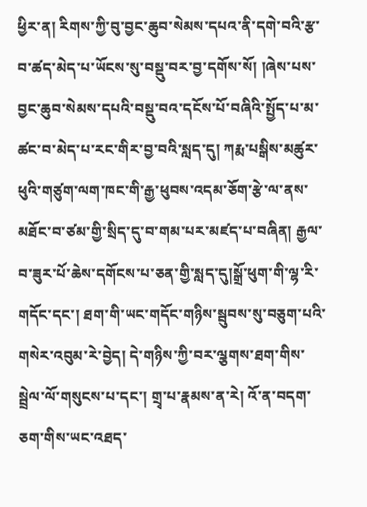ཕྱིར་ན། རིགས་ཀྱི་བུ་བྱང་ཆུབ་སེམས་དཔའ་ནི་དགེ་བའི་རྩ་བ་ཚད་མེད་པ་ཡོངས་སུ་བསྡུ་བར་བྱ་དགོས་སོ། །ཞེས་པས་བྱང་ཆུབ་སེམས་དཔའི་བསྡུ་བའ་དངོས་པོ་བཞིའི་སྤྱོད་པ་མ་ཚང་བ་མེད་པ་རང་གིར་བྱ་བའི་སླད་དུ། ཀརྨ་པསྒིས་མཚུར་ཕུའི་གཙུག་ལག་ཁང་གི་རྒྱ་ཕུབས་འདམ་ཅོག་རྩེ་ལ་ནས་མཐོང་བ་ཙམ་གྱི་སྲིད་དུ་བ་གམ་པར་མཛད་པ་བཞིན། རྒྱལ་བ་ཟུར་པོ་ཆེས་དགོངས་པ་ཅན་གྱི་སླད་དུ།སྒྲོ་ཕུག་གི་ལྷ་རི་གདོང་དང་། ཐག་གི་ཡང་གདོང་གཉིས་སྦུབས་སུ་བཅུག་པའི་གསེར་འབུམ་རེ་བྱེད། དེ་གཉིས་ཀྱི་བར་ལྕགས་ཐག་གིས་སྦྲེལ་ལོ་གསུངས་པ་དང་། གྲྭ་པ་རྣམས་ན་རེ། འོ་ན་བདག་ཅག་གིས་ཡང་འཐད་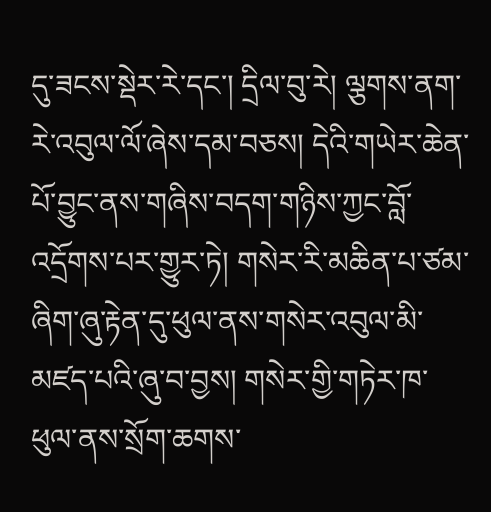དུ་ཟངས་སྡེར་རེ་དང་། དྲིལ་བུ་རེ། ལྕགས་ནག་རེ་འབུལ་ལོ་ཞེས་དམ་བཅས། དེའི་གཡེར་ཆེན་པོ་བྱུང་ནས་གཞིས་བདག་གཉིས་ཀྱང་བློ་འདྲོགས་པར་གྱུར་ཏེ། གསེར་རི་མཆིན་པ་ཙམ་ཞིག་ཞུ་རྟེན་དུ་ཕུལ་ནས་གསེར་འབུལ་མི་མཛད་པའི་ཞུ་བ་བྱས། གསེར་གྱི་གཏེར་ཁ་ཕུལ་ནས་སྲོག་ཆགས་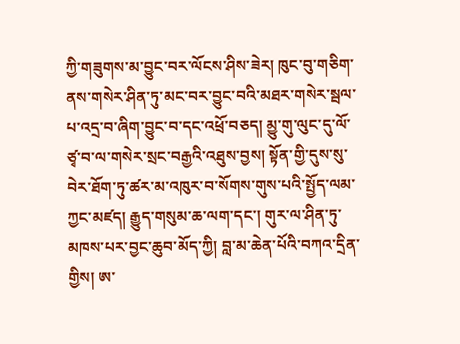ཀྱི་གཟུགས་མ་བྱུང་བར་ལོངས་ཤིས་ཟེར། ཁུང་བུ་གཅིག་ནས་གསེར་ཤིན་ཏུ་མང་བར་བྱུང་བའི་མཐར་གསེར་སྦལ་པ་འདྲ་བ་ཞིག་བྱུང་བ་དང་འཕྲོ་བཅད། མྱུ་གུ་ལུང་དུ་ལོ་ཙྭ་བ་ལ་གསེར་སྲང་བརྒྱའི་འཐུས་བྱས། སྟོན་གྱི་དུས་སུ་བེར་ཐོག་ཏུ་ཚར་མ་འཁུར་བ་སོགས་གུས་པའི་སྤྱོད་ལམ་ཀྱང་མཛད། རྒྱུད་གསུམ་ཆ་ལག་དང་། གུར་ལ་ཤིན་ཏུ་མཁས་པར་བྱང་ཆུབ་མོད་ཀྱི། བླ་མ་ཆེན་པོའི་བཀའ་དྲིན་གྱིས། ཨ་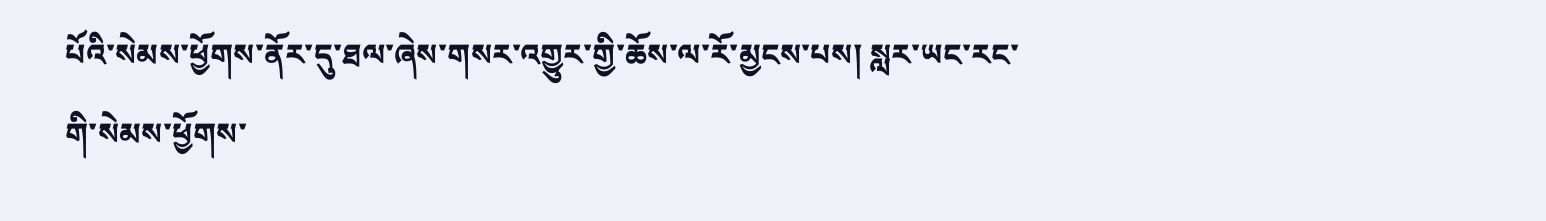པོའི་སེམས་ཕྱོགས་ནོར་དུ་ཐལ་ཞེས་གསར་འགྱུར་གྱི་ཆོས་ལ་རོ་མྱངས་པས། སླར་ཡང་རང་གི་སེམས་ཕྱོགས་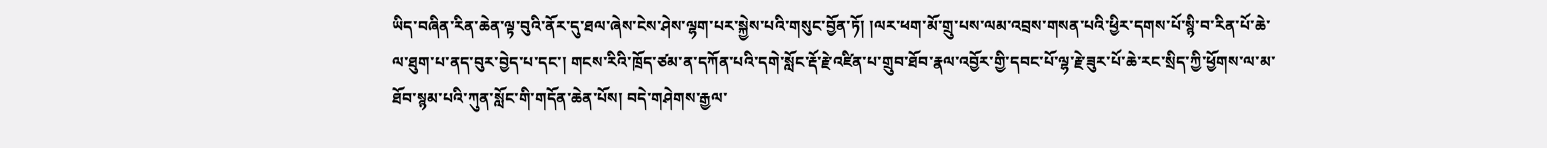ཡིད་བཞིན་རིན་ཆེན་ལྟ་བུའི་ནོར་དུ་ཐལ་ཞེས་ངེས་ཤེས་ལྷག་པར་སྐྱེས་པའི་གསུང་བྱོན་ཏོ། །ལར་ཕག་མོ་གྲུ་པས་ལམ་འབྲས་གསན་པའི་ཕྱིར་དགས་པོ་སྙི་བ་རིན་པོ་ཆེ་ལ་ཐུག་པ་ནད་བུར་བྱེད་པ་དང་། གངས་རིའི་ཁྲོད་ཙམ་ན་དཀོན་པའི་དགེ་སློང་རྡོ་རྗེ་འཛིན་པ་གྲུབ་ཐོབ་རྣལ་འབྱོར་གྱི་དབང་པོ་ལྷ་རྗེ་ཟུར་པོ་ཆེ་རང་སྲིད་ཀྱི་ཕྱོགས་ལ་མ་ཐོབ་སྙམ་པའི་ཀུན་སློང་གི་གདོན་ཆེན་པོས། བདེ་གཤེགས་རྒྱལ་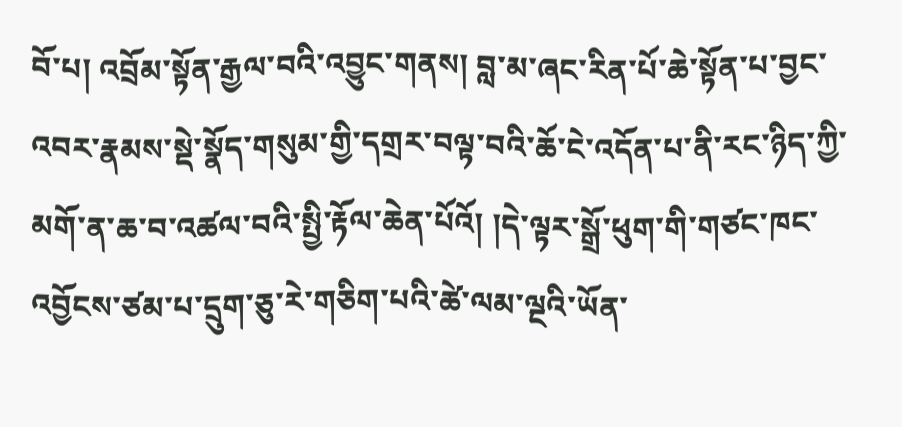བོ་པ། འབྲོམ་སྟོན་རྒྱལ་བའི་འབྱུང་གནས། བླ་མ་ཞང་རིན་པོ་ཆེ་སྟོན་པ་བྱང་འབར་རྣམས་སྡེ་སྣོད་གསུམ་གྱི་དགྲར་བལྟ་བའི་ཆོ་ངེ་འདོན་པ་ནི་རང་ཉིད་ཀྱི་མགོ་ན་ཆ་བ་འཚལ་བའི་སྤྱི་རྟོལ་ཆེན་པོའོ། །དེ་ལྟར་སྒྲོ་ཕུག་གི་གཙང་ཁང་འབྱོངས་ཙམ་པ་དྲུག་ཅུ་རེ་གཅིག་པའི་ཚེ་ལམ་ལྔའི་ཡོན་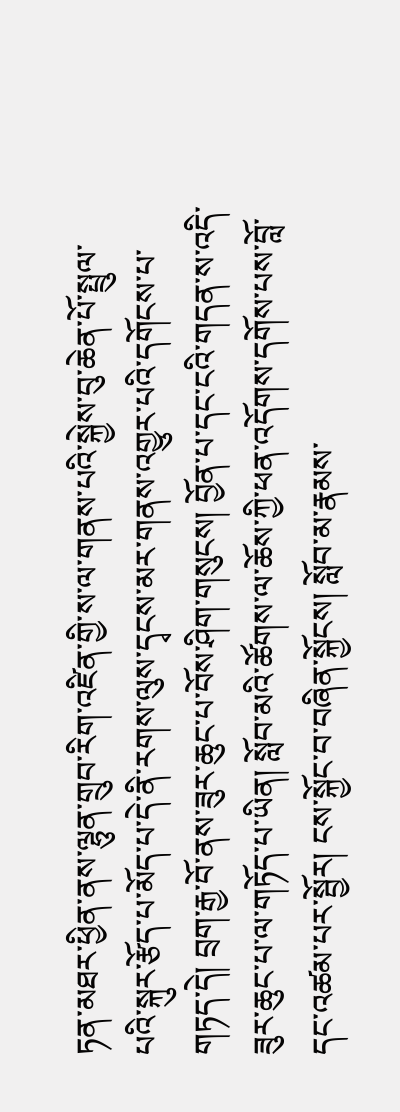ཏན་མཐར་ཕྱིན་ནས་ལྷུན་གྲུབ་རིག་འཛིན་གྱི་ས་ལ་གནས་པའི་སྐྱེས་བུ་ཆེན་པོ་སྤྲུལ་པའི་སྐུར་རྩོད་པ་མོད་པ་དེ་ནི་རགས་ལུས་དྭངས་མར་གནས་འགྱུར་པའི་དགོངས་པ་གཏད་དེ། བྲག་རྒྱ་བོ་ནས་ཟུར་ཆུང་པ་བོས་ཤིག་གསུངས། བྱོན་པ་དང་ངའི་གདན་ས་འདི་ཟུར་ཆུང་པ་ལ་གཏོད་པ་ཡིན། སློབ་མའི་ཚོགས་ལ་ཆོས་ཀྱི་ཕན་འདོགས་དགོས་པས་བློ་དང་འཚམ་པར་སྦྱོར། ངས་སྐྱོང་བ་བཞིན་སྐྱོངས། སློབ་མ་རྣམས་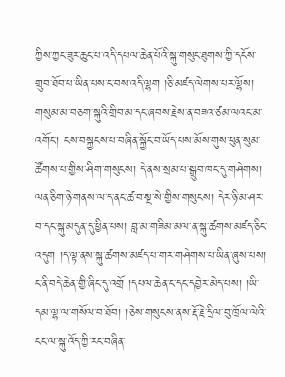ཀྱིས་ཀྱང་ཟུར་ཆུང་པ་འདི་དཔལ་ཆེན་པོའི་སྐུ་གསུང་ཐུགས་ཀྱི་དངོས་གྲུབ་ཐོབ་པ་ཡིན་པས་ང་བས་འདི་ལྷག །ཅི་མཛད་ལེགས་པར་ལྷོས། གསུམ་མ་བཅག་སྐུའི་གྲིབ་མ་དང་ཞབས་རྗེས་ན་བཟའ་ཙམ་ལའང་མ་འགོང་། ངས་བསྐྱངས་པ་བཞིན་སྐྱོང་བ་ཡོད་པས་མོས་གུས་ཕུན་སུམ་ཚོགས་པ་གྱིས་ཤིག་གསུངས། དེ་ནས་སྲམ་པ་སྒྲུབ་ཁང་དུ་གཤེགས། ལན་ཅིག་ཉེ་གནས་ལ་ད་ནང་ཚ་བ་སྔ་སེ་གྱིས་གསུངས། དེར་ཉི་མ་ཤར་བ་དང་སྐུ་མདུན་དུ་ཕྱིན་པས། བླ་མ་གཟིམ་མལ་ན་སྐུ་ཚགས་མཛད་ཅིང་འདུག །ད་ལྟ་ནས་སྐུ་ཚགས་མཛད་པ་གར་གཤེགས་པ་ཡིན་ཞུས་པས། ང་ནི་བདེ་ཆེན་གྱི་ཞིང་དུ་འགྲོ །དཔལ་ཆེན་ང་དང་དབྱེར་མེད་པས། །ཡི་དམ་ལྷ་ལ་གསོལ་བ་ཐོབ། །ཅེས་གསུངས་ནས་རྡོ་རྗེ་དྲིལ་བུ་ཁྲོལ་ལེའི་ངང་ལ་སྐུ་འོད་ཀྱི་རང་བཞིན་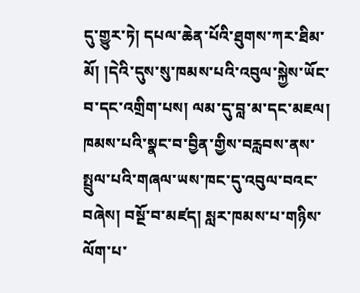དུ་གྱུར་ཏེ། དཔལ་ཆེན་པོའི་ཐུགས་ཀར་ཐིམ་མོ། །དེའི་དུས་སུ་ཁམས་པའི་འབུལ་སྐྱེས་ཡོང་བ་དང་འགྲིག་པས། ལམ་དུ་བླ་མ་དང་མཇལ། ཁམས་པའི་སྣང་བ་བྱིན་གྱིས་བརླབས་ནས་སྤྲུལ་པའི་གཞལ་ཡས་ཁང་དུ་འབུལ་བའང་བཞེས། བསྔོ་བ་མཛད། སླར་ཁམས་པ་གཉིས་ལོག་པ་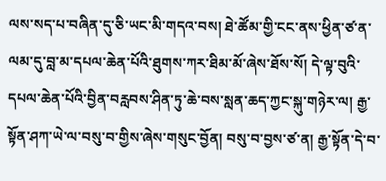ལས་སད་པ་བཞིན་དུ་ཅི་ཡང་མི་གདའ་བས། ཐེ་ཚོམ་གྱི་ངང་ནས་ཕྱིན་ཙ་ན་ལམ་དུ་བླ་མ་དཔལ་ཆེན་པོའི་ཐུགས་ཀར་ཐིམ་མོ་ཞེས་ཐོས་སོ། དེ་ལྟ་བུའི་དཔལ་ཆེན་པོའི་བྱིན་བརླབས་ཤིན་ཏུ་ཆེ་བས་སླན་ཆད་ཀྱང་སྐུ་གཉེར་ལ། རྒྱ་སྟོན་ཤཀ་ཡེ་ལ་བསུ་བ་གྱིས་ཞེས་གསུང་བྱོན། བསུ་བ་བྱས་ཙ་ན། རྒྱ་སྟོན་དེ་བ་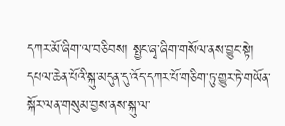དཀར་མོ་ཞིག་ལ་བཅིབས། སྤྱང་ཞྭ་ཞིག་གསོལ་ནས་བྱུང་སྟེ། དཔལ་ཆེན་པོའི་སྐུ་མདུན་དུ་འོད་དཀར་པོ་གཅིག་ཏུ་གྱུར་ཏེ་གཡོན་སྐོར་ལན་གསུམ་བྱས་ནས་སྐུ་ལ་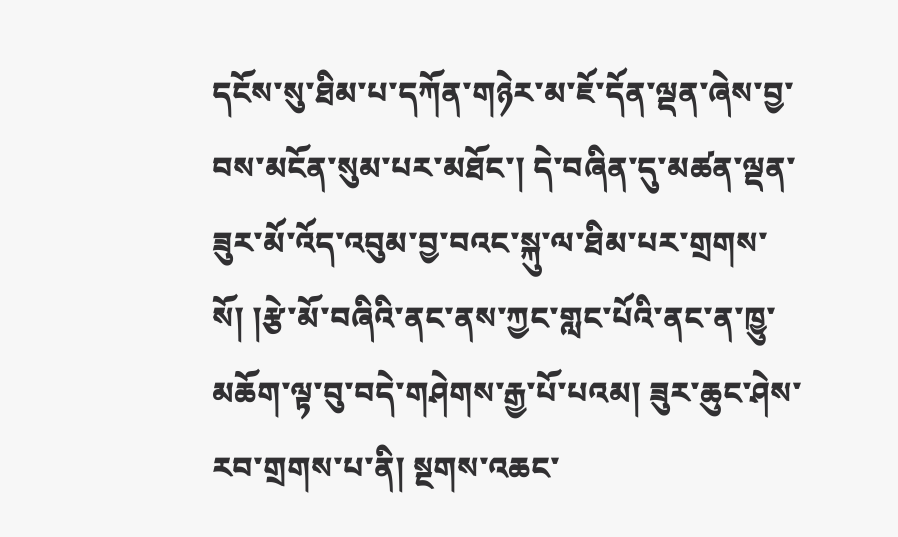དངོས་སུ་ཐིམ་པ་དཀོན་གཉེར་མ་ཇོ་དོན་ལྡན་ཞེས་བྱ་བས་མངོན་སུམ་པར་མཐོང་། དེ་བཞིན་དུ་མཚན་ལྡན་ཟུར་མོ་འོད་འབུམ་བྱ་བའང་སྐུ་ལ་ཐིམ་པར་གྲགས་སོ། །རྩེ་མོ་བཞིའི་ནང་ནས་ཀྱང་གླང་པོའི་ནང་ན་ཁྱུ་མཆོག་ལྟ་བུ་བདེ་གཤེགས་རྒྱ་པོ་པའམ། ཟུར་ཆུང་ཤེས་རབ་གྲགས་པ་ནི། སྔགས་འཆང་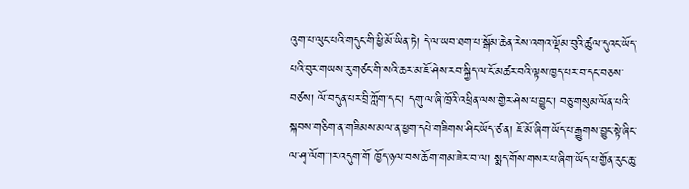འུག་པ་ལུང་པའི་གདུང་གི་ཕྱི་མོ་ཡིན་ཏེ། དེ་ལ་ཡབ་ཐག་པ་སྒོམ་ཆེན་རེས་འགའ་ལྡོམ་བུའི་ཚུལ་དུའང་ཡོད་པའི་བུར་གཡས་རུ་གཙང་གི་སའི་ཆར་མ་ཇོ་ཤེས་རབ་སྐྱིད་ལ་ངོ་མཚར་བའི་ལྟས་ཁྱད་པར་བ་དང་བཅས་བཙས། ལོ་བདུན་པར་བྲི་ཀློག་དང་། དགུ་ལ་ཞི་ཁྲོའི་འཕྲིན་ལས་གྱེར་ཤེས་པ་བྱུང་། བཅུ་གསུམ་ལོན་པའི་སྐབས་གཅིག་ན་གཟིམས་མལ་ན་ཕྱག་དཔེ་གཟིགས་ཤིང་ཡོད་ཙ་ན། ཇོ་མོ་ཞིག་ཡོད་པ་རྒྱུགས་བྱུང་སྟེ་ཞིང་ལ་ཤྭ་ལོག་་།ར་འདུག་གོ ཁྱོད་ཉལ་བས་ཆོག་གམ་ཟེར་བ་ལ། སྨད་གོས་གསར་པ་ཞིག་ཡོད་པ་གྱོན་རུང་ཆུ་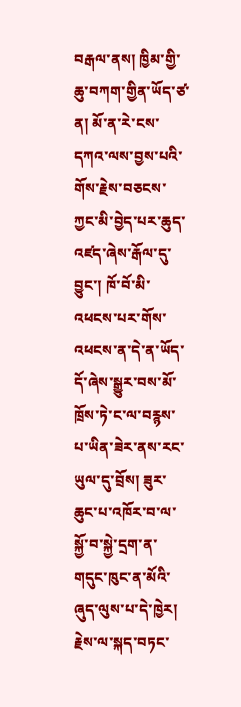བརྒལ་ནས། ཁྱིམ་གྱི་ཆུ་བཀག་གྱིན་ཡོད་ཙ་ན། མོ་ན་རེ་ངས་དཀའ་ལས་བྱས་པའི་གོས་རྗེས་བཅངས་ཀྱང་མི་བྱེད་པར་ཆུད་འཛད་ཞེས་རྒོལ་དུ་བྱུང་། ཁོ་བོ་མི་འཕངས་པར་གོས་འཕངས་ན་དེ་ན་ཡོད་དོ་ཞེས་སྒྱུར་བས་མོ་ཁྲོས་ཏེ་ང་ལ་བརྙས་པ་ཡིན་ཟེར་ནས་རང་ཡུལ་དུ་བྲོས། ཟུར་ཆུང་པ་འཁོར་བ་ལ་སྐྱོ་བ་སྐྱེ་དྲག་ན་གདུང་ཁུང་ན་མོའི་ཞུད་ལུས་པ་དེ་ཁྱེར། རྗེས་ལ་སྐད་བཏང་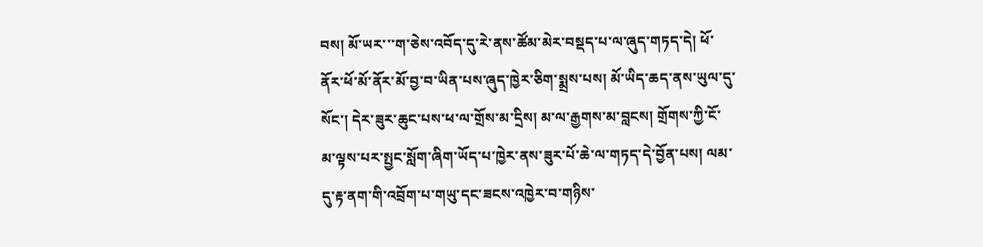བས། མོ་ཡར་་་ག་ཅེས་འབོད་དུ་རེ་ནས་ཚོམ་མེར་བསྡད་པ་ལ་ཞུད་གཏད་དེ། ཕོ་ནོར་ཕོ་མོ་ནོར་མོ་བྱ་བ་ཡིན་པས་ཞུད་ཁྱེར་ཅིག་སྨྲས་པས། མོ་ཡིད་ཆད་ནས་ཡུལ་དུ་སོང་། དེར་ཟུར་ཆུང་པས་ཕ་ལ་གྲོས་མ་དྲིས། མ་ལ་རྒྱགས་མ་བླངས། གྲོགས་ཀྱི་ངོ་མ་ལྟས་པར་སྤྱང་སློག་ཞིག་ཡོད་པ་ཁྱེར་ནས་ཟུར་པོ་ཆེ་ལ་གཏད་དེ་བྱོན་པས། ལམ་དུ་རྟ་ནག་གི་འབྲོག་པ་གཡུ་དང་ཟངས་འཁྱེར་བ་གཉིས་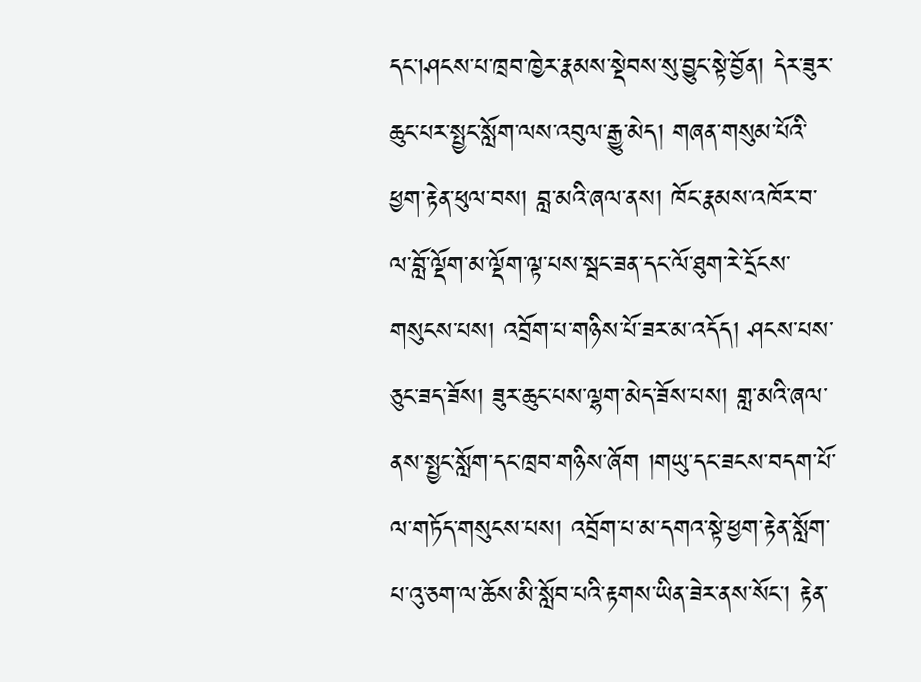དང་།ཤངས་པ་ཁྲབ་ཁྱེར་རྣམས་སྡེབས་སུ་བྱུང་སྟེ་བྱོན། དེར་ཟུར་ཆུང་པར་སྤྱང་སློག་ལས་འབུལ་རྒྱུ་མེད། གཞན་གསུམ་པོའི་ཕྱག་རྟེན་ཕུལ་བས། བླ་མའི་ཞལ་ནས། ཁོང་རྣམས་འཁོར་བ་ལ་བློ་ལྡོག་མ་ལྡོག་ལྟ་པས་སྦང་ཟན་དང་ལོ་ཐུག་རེ་དྲོངས་གསུངས་པས། འབྲོག་པ་གཉིས་པོ་ཟར་མ་འདོད། ཤངས་པས་ཅུང་ཟད་ཟོས། ཟུར་ཆུང་པས་ལྷག་མེད་ཟོས་པས། གླ་མའི་ཞལ་ནས་སྤྱང་སློག་དང་ཁྲབ་གཉིས་ཞོག །གཡུ་དང་ཟངས་བདག་པོ་ལ་གཏོད་གསུངས་པས། འབྲོག་པ་མ་དགའ་སྟེ་ཕྱག་རྟེན་སློག་པ་འུ་ཅག་ལ་ཆོས་མི་སློབ་པའི་རྟགས་ཡིན་ཟེར་ནས་སོང་། རྟེན་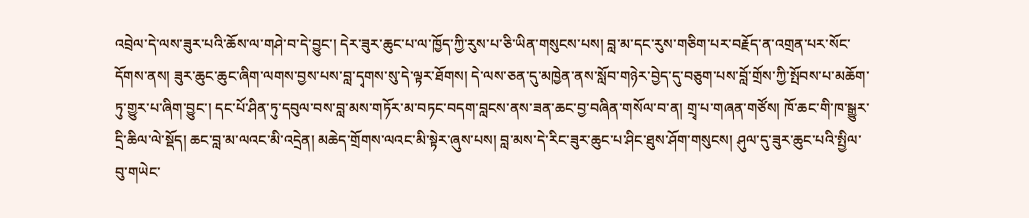འབྲེལ་དེ་ལས་ཟུར་པའི་ཆོས་ལ་གཤེ་བ་དེ་བྱུང་། དེར་ཟུར་ཆུང་པ་ལ་ཁྱོད་ཀྱི་རུས་པ་ཅི་ཡིན་གསུངས་པས། བླ་མ་དང་རུས་གཅིག་པར་བརྗོད་ན་འགྲན་པར་སོང་དོགས་ནས། ཟུར་ཆུང་ཆུང་ཞིག་ལགས་བྱས་པས་བླ་དྭགས་སུ་དེ་ལྟར་ཐོགས། དེ་ལས་ཅན་དུ་མཁྱེན་ནས་སློབ་གཉེར་བྱེད་དུ་བཅུག་པས་བློ་གྲོས་ཀྱི་སྤོབས་པ་མཆོག་ཏུ་གྱུར་པ་ཞིག་བྱུང་། དང་པོ་ཤིན་ཏུ་དབུལ་བས་བླ་མས་གཏོར་མ་བཏང་བདག་བླངས་ནས་ཟན་ཆང་བྱ་བཞིན་གསོལ་བ་ན། གྲྭ་པ་གཞན་གཙོས། ཁོ་ཆང་གི་ཁ་སྒྱུར་དྲི་ཆིལ་ལེ་སྡོད། ཆང་བླ་མ་ལའང་མི་འདྲེན། མཆེད་གྲོགས་ལའང་མི་སྟེར་ཞུས་པས། བླ་མས་དེ་རིང་ཟུར་ཆུང་པ་ཤིང་ཐུས་ཤོག་གསུངས། ཤུལ་དུ་ཟུར་ཆུང་པའི་སྤྱིལ་བུ་གཡེང་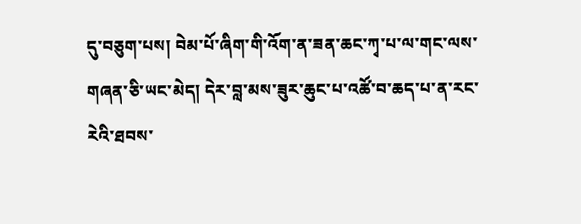དུ་བཅུག་པས། བེམ་པོ་ཞིག་གི་འོག་ན་ཟན་ཆང་ཀྭ་པ་ལ་གང་ལས་གཞན་ཅི་ཡང་མེད། དེར་བླ་མས་ཟུར་ཆུང་པ་འཚོ་བ་ཆད་པ་ན་རང་རེའི་ཐབས་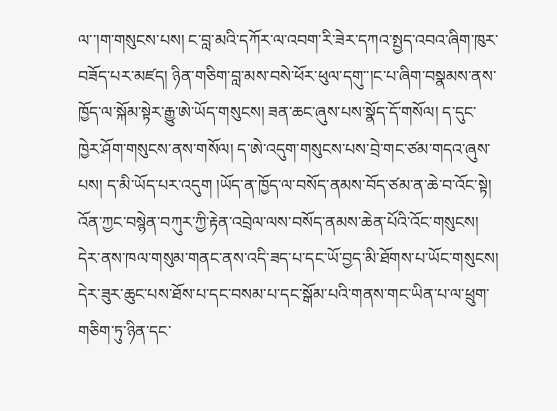ལ་་།ག་གསུངས་པས། ང་བླ་མའི་དཀོར་ལ་འབག་རི་ཟེར་དཀའ་སྤྱད་འབའ་ཞིག་ཁུར་བཟོད་པར་མཛད། ཉིན་གཅིག་བླ་མས་བསེ་ཕོར་ཕུལ་དགུ་་།ང་པ་ཞིག་བསྣམས་ནས་ཁྱོད་ལ་སྐོམ་སྟེར་རྒྱུ་ཨེ་ཡོད་གསུངས། ཟན་ཆང་ཞུས་པས་སྣོད་དོ་གསོལ། ད་དུང་ཁྱེར་ཤོག་གསུངས་ནས་གསོལ། ད་ཨེ་འདུག་གསུངས་པས་བྲེ་གང་ཙམ་གདའ་ཞུས་པས། ད་མི་ཡོད་པར་འདུག །ཡོད་ན་ཁྱོད་ལ་བསོད་ནམས་བོད་ཙམ་ན་ཆེ་བ་འོང་སྟེ། འོན་ཀྱང་བསྙེན་བཀུར་ཀྱི་རྟེན་འབྲེལ་ལས་བསོད་ནམས་ཆེན་པོའི་འོང་གསུངས། དེར་ནས་ཁལ་གསུམ་གནང་ནས་འདི་ཟད་པ་དང་ཡོ་བྱད་མི་ཐོགས་པ་ཡོང་གསུངས། དེར་ཟུར་ཆུང་པས་ཐོས་པ་དང་བསམ་པ་དང་སྒོམ་པའི་གནས་གང་ཡིན་པ་ལ་ཕྲུག་གཅིག་ཏུ་ཉིན་དང་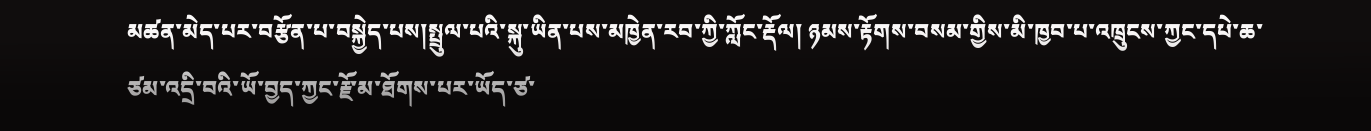མཚན་མེད་པར་བརྩོན་པ་བསྐྱེད་པས།སྤྲུལ་པའི་སྐུ་ཡིན་པས་མཁྱེན་རབ་ཀྱི་ཀློང་རྡོལ། ཉམས་རྟོགས་བསམ་གྱིས་མི་ཁྱབ་པ་འཁྲུངས་ཀྱང་དཔེ་ཆ་ཙམ་འདྲི་བའི་ཡོ་བྱད་ཀྱང་རྗོ་མ་ཐོགས་པར་ཡོད་ཙ་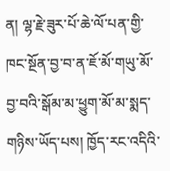ན། ལྷ་རྗེ་ཟུར་པོ་ཆེ་ལོ་པན་གྱི་ཁང་སྔོན་བྱ་བ་ན་ཇོ་མོ་གཡུ་མོ་བྱ་བའི་སྒོམ་མ་ཕྱུག་མོ་མ་སྨད་གཉིས་ཡོད་པས། ཁྱོད་རང་འདིའི་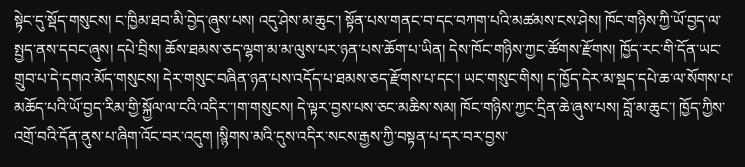སྟེང་དུ་སྡོད་གསུངས། ང་ཁྱིམ་ཐབ་མི་བྱེད་ཞུས་པས། འདུ་ཤེས་མ་ཆུང་། སྟོན་པས་གནང་བ་དང་བཀག་པའི་མཚམས་ངས་ཤེས། ཁོང་གཉིས་ཀྱི་ཡོ་བྱད་ལ་སྤྱད་ནས་དབང་ཞུས། དཔེ་བྲིས། ཆོས་ཐམས་ཅད་ལྷག་མ་མ་ལུས་པར་ཉན་པས་ཆོག་པ་ཡིན། དེས་ཁོང་གཉིས་ཀྱང་ཚོགས་རྫོགས། ཁྱོད་རང་གི་དོན་ཡང་གྲུབ་པ་དེ་དགའ་མོད་གསུངས། དེར་གསུང་བཞིན་ཉན་པས་འདོད་པ་ཐམས་ཅད་རྫོགས་པ་དང་། ཡང་གསུང་གིས། ད་ཁྱོད་དེར་མ་སྡད་དཔེ་ཆ་ལ་སོགས་པ་མཆོད་པའི་ཡོ་བྱད་རིམ་གྱི་སྐྱོལ་ལ་ངའི་འདིར་་།ག་གསུངས། དེ་ལྟར་བྱས་པས་ཅང་མཆིས་སམ། ཁོང་གཉིས་ཀྱང་དྲིན་ཆེ་ཞུས་པས། བློ་མ་ཆུང་། ཁྱོད་ཀྱིས་འགྲོ་བའི་དོན་ནུས་པ་ཞིག་འོང་བར་འདུག །སྙིགས་མའི་དུས་འདིར་སངས་རྒྱས་ཀྱི་བསྟན་པ་དར་བར་བྱས་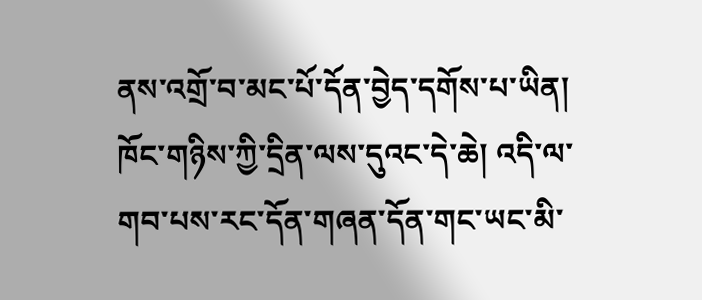ནས་འགྲོ་བ་མང་པོ་དོན་བྱེད་དགོས་པ་ཡིན། ཁོང་གཉིས་ཀྱི་དྲིན་ལས་དུའང་དེ་ཆེ། འདི་ལ་གབ་པས་རང་དོན་གཞན་དོན་གང་ཡང་མི་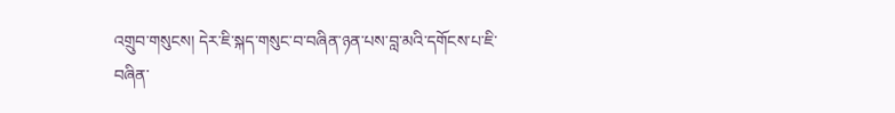འགྲུབ་གསུངས། དེར་ཇི་སྐད་གསུང་བ་བཞིན་ཉན་པས་བླ་མའི་དགོངས་པ་ཇི་བཞིན་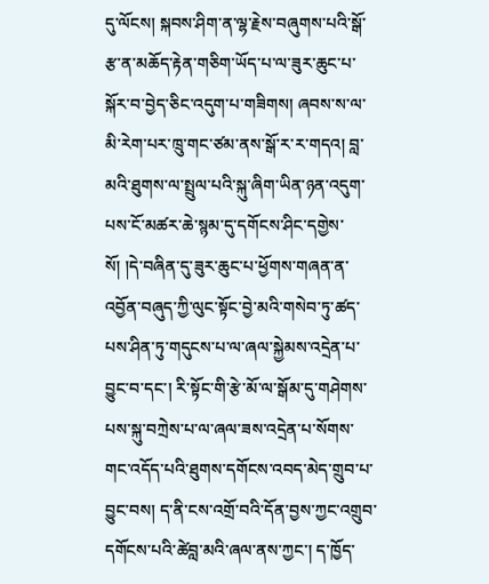དུ་ལོངས། སྐབས་ཤིག་ན་ལྷ་རྗེས་བཞུགས་པའི་སྒོ་རྩ་ན་མཆོད་རྟེན་གཅིག་ཡོད་པ་ལ་ཟུར་ཆུང་པ་སྐོར་བ་བྱེད་ཅིང་འདུག་པ་གཟིགས། ཞབས་ས་ལ་མི་རེག་པར་ཁྲུ་གང་ཙམ་ནས་སྒོ་ར་ར་གདའ། བླ་མའི་ཐུགས་ལ་སྤྲུལ་པའི་སྐུ་ཞིག་ཡིན་ཉན་འདུག་པས་ངོ་མཚར་ཆེ་སྙམ་དུ་དགོངས་ཤིང་དགྱེས་སོ། །དེ་བཞིན་དུ་ཟུར་ཆུང་པ་ཕྱོགས་གཞན་ན་འབྱོན་བཞུད་ཀྱི་ལུང་སྟོང་བྱེ་མའི་གསེབ་ཏུ་ཚད་པས་ཤིན་ཏུ་གདུངས་པ་ལ་ཞལ་སྐྱེམས་འདྲེན་པ་བྱུང་བ་དང་། རི་སྟོང་གི་རྩེ་མོ་ལ་སྒོམ་དུ་གཤེགས་པས་སྐུ་བཀྲེས་པ་ལ་ཞལ་ཟས་འདྲེན་པ་སོགས་གང་འདོད་པའི་ཐུགས་དགོངས་འབད་མེད་གྲུབ་པ་བྱུང་བས། ད་ནི་ངས་འགྲོ་བའི་དོན་བྱས་ཀྱང་འགྲུབ་དགོངས་པའི་ཚེབླ་མའི་ཞལ་ནས་ཀྱང་། ད་ཁྱོད་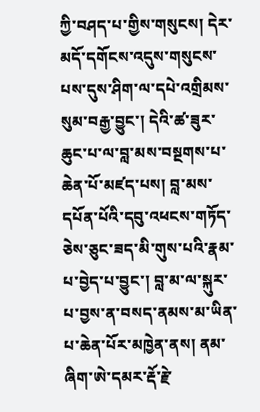ཀྱི་བཤད་པ་གྱིས་གསུངས། དེར་མདོ་དགོངས་འདུས་གསུངས་པས་དུས་ཤིག་ལ་དཔེ་འགྲིམས་སུམ་བརྒྱ་བྱུང་། དེའི་ཚ་ཟུར་ཆུང་པ་ལ་བླ་མས་བསྔགས་པ་ཆེན་པོ་མཛད་པས། བླ་མས་དཔོན་པོའི་དབུ་འཕངས་གཏོད་ཅེས་ཅུང་ཟད་མི་གུས་པའི་རྣམ་པ་བྱེད་པ་བྱུང་། བླ་མ་ལ་སྐུར་པ་བྱས་ན་བསད་ནམས་མ་ཡིན་པ་ཆེན་པོར་མཁྱེན་ནས། ནམ་ཞིག་ཨེ་དམར་རྡོ་རྗེ་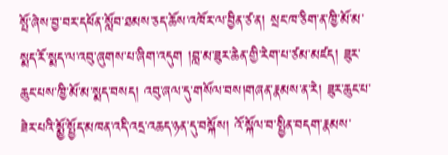སྤོ་ཞེས་བྱ་བར་དཕོན་སློབ་ཐམས་ཅད་ཆོས་འཁོར་ལ་བྱིན་ཙ་ན། སྲང་ཁ་ཅིག་ན་ཁྱི་མོ་མ་སྨད་རོ་སྨད་ལ་འབུ་ཞུགས་པ་ཞིག་འདུག །བླ་མ་ཟུར་ཆེན་གྱི་རེག་པ་ཙམ་མཛད། ཟུར་ཆུང་པས་ཁྱི་མོ་མ་སྨད་བསད། འབུ་ཞལ་དུ་གསོལ་བས།གཞན་རྣམས་ན་རེ། ཟུར་ཆུང་པ་ཟེར་པའི་སྨྱོ་སྤྱོད་མཁན་འདི་འདྲ་འཆད་ཉན་དུ་བསྐོས། འོ་སྐོལ་བ་སྤྱིན་བདག་རྣམས་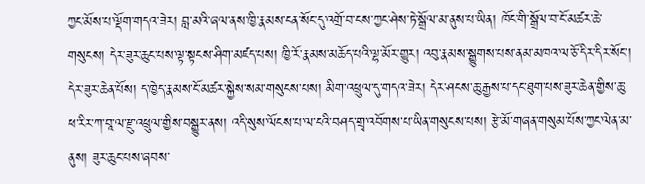ཀྱང་མོས་པ་ལྡོག་གདའ་ཟེར། བླ་མའི་ཞལ་ནས་ཁྱི་རྣམས་ངན་སོང་དུ་འགྲོ་བ་ངས་ཀྱང་ཤེས་ཏེ་སྒྲོལ་མ་ནུས་པ་ཡིན། ཁོང་གི་སྒྲོལ་བ་ངོ་མཚར་ཆེ་གསུངས། དེར་ཟུར་ཆུང་པས་ལྟ་སྟངས་ཤིག་མཛད་པས། ཁྱི་རོ་རྣམས་མཆོད་པའི་ལྷ་མོར་གྱུར། འབུ་རྣམས་སྒྱུགས་པས་ནམ་མཁའ་ལ་ཅོ་དིར་དིར་སོང་། དེར་ཟུར་ཆེན་པོས། ད་ཁྱེད་རྣམས་ངོ་མཚར་སྐྱེས་སམ་གསུངས་པས། མིག་འཕྲུལ་དུ་གདའ་ཟེར། དེར་ཤངས་ཆུ་རྒྱས་པ་དང་ཐུག་པས་ཟུར་ཆེན་གྱིས་ཆུ་ཕ་རིར་ཀ་བཱ་ལ་རྫུ་འཕྲུལ་གྱིས་བསྒྱུར་ནས། འདི་སུས་ལོངས་པ་ལ་ངའི་བཤད་གྲྭ་འབོགས་པ་ཡིན་གསུངས་པས། རྩེ་མོ་གཞན་གསུམ་པོས་ཀྱང་ལེན་མ་ནུས། ཟུར་ཆུང་པས་ཞབས་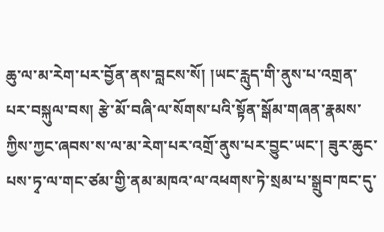ཆུ་ལ་མ་རེག་པར་བྱོན་ནས་བླངས་སོ། །ཡང་རླུད་གི་ནུས་པ་འགྲན་པར་བསྐུལ་བས། རྩེ་མོ་བཞི་ལ་སོགས་པའི་སྟོན་སྒོམ་གཞན་རྣམས་ཀྱིས་ཀྱང་ཞབས་ས་ལ་མ་རེག་པར་འགྲོ་ནུས་པར་བྱུང་ཡང་། ཟུར་ཆུང་པས་ཏྭ་ལ་གང་ཙམ་གྱི་ནམ་མཁའ་ལ་འཕགས་ཏེ་སྲམ་པ་སྒྲུབ་ཁང་དུ་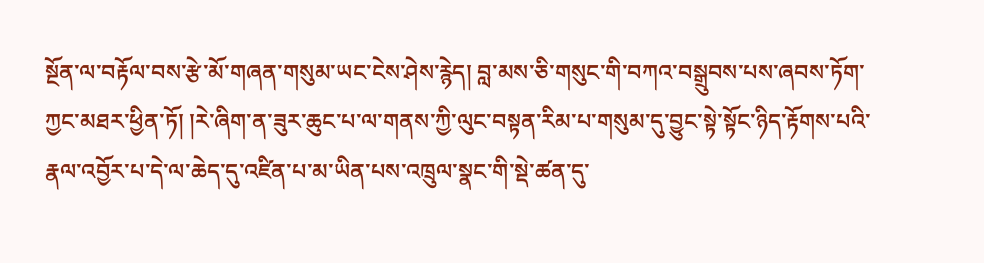སྔོན་ལ་བརྟོལ་བས་རྩེ་མོ་གཞན་གསུམ་ཡང་ངེས་ཤེས་རྙེད། བླ་མས་ཅི་གསུང་གི་བཀའ་བསྒྲུབས་པས་ཞབས་ཏོག་ཀྱང་མཐར་ཕྱིན་ཏོ། །རེ་ཞིག་ན་ཟུར་ཆུང་པ་ལ་གནས་ཀྱི་ལུང་བསྟན་རིམ་པ་གསུམ་དུ་བྱུང་སྟེ་སྟོང་ཉིད་རྟོགས་པའི་རྣལ་འབྱོར་པ་དེ་ལ་ཆེད་དུ་འཛིན་པ་མ་ཡིན་པས་འཁྲུལ་སྣང་གི་སྡེ་ཚན་དུ་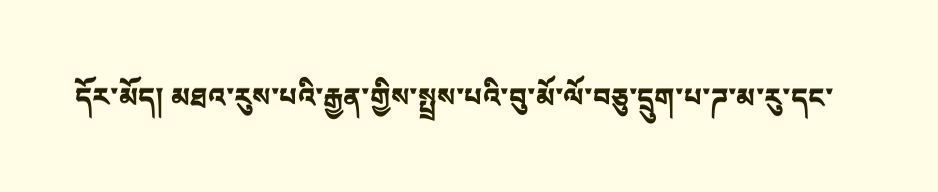དོར་མོད། མཐའ་རུས་པའི་རྒྱན་གྱིས་སྤྲས་པའི་བུ་མོ་ལོ་བཅུ་དྲུག་པ་ཌ་མ་རུ་དང་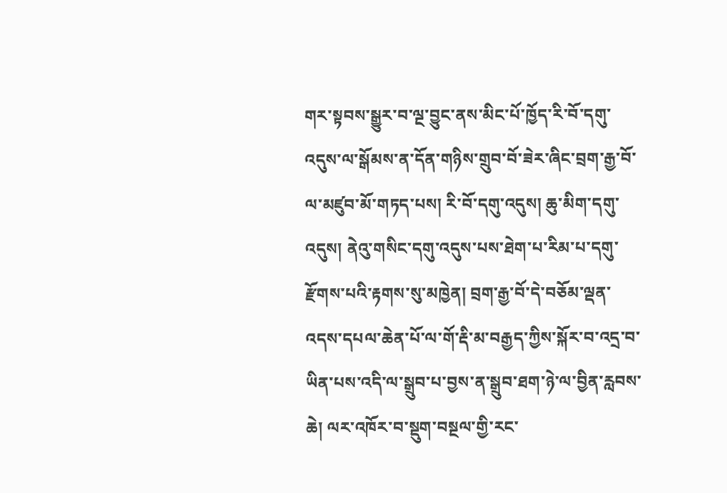གར་སྟབས་སྒྱུར་བ་ལྔ་བྱུང་ནས་མིང་པོ་ཁྱོད་རི་བོ་དགུ་འདུས་ལ་སྒོམས་ན་དོན་གཉིས་གྲུབ་བོ་ཟེར་ཞིང་བྲག་རྒྱ་བོ་ལ་མཛུབ་མོ་གཏད་པས། རི་བོ་དགུ་འདུས། ཆུ་མིག་དགུ་འདུས། ནེའུ་གསིང་དགུ་འདུས་པས་ཐེག་པ་རིམ་པ་དགུ་རྫོགས་པའི་རྟགས་སུ་མཁྱེན། བྲག་རྒྱ་བོ་དེ་བཅོམ་ལྡན་འདས་དཔལ་ཆེན་པོ་ལ་གོ་རྡི་མ་བརྒྱད་ཀྱིས་སྐོར་བ་འདྲ་བ་ཡིན་པས་འདི་ལ་སྒྲུབ་པ་བྱས་ན་སྒྲུབ་ཐག་ཉེ་ལ་བྱིན་རླབས་ཆེ། ལར་འཁོར་བ་སྡུག་བསྔལ་གྱི་རང་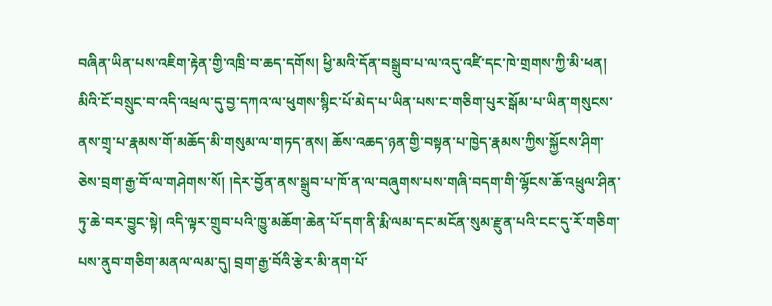བཞིན་ཡིན་པས་འཇིག་རྟེན་གྱི་འཁྲི་བ་ཆད་དགོས། ཕྱི་མའི་དོན་བསྒྲུབ་པ་ལ་འདུ་འཛི་དང་ཁེ་གྲགས་ཀྱི་མི་ཕན། མིའི་ངོ་བསྲུང་བ་འདི་འཕྲལ་དུ་བྱ་དཀའ་ལ་ཕུགས་སྙིང་པོ་མེད་པ་ཡིན་པས་ང་གཅིག་པུར་སྒོམ་པ་ཡིན་གསུངས་ནས་གྲྭ་པ་རྣམས་གོ་མཆོད་མི་གསུམ་ལ་གཏད་ནས། ཆོས་འཆད་ཉན་གྱི་བསྟན་པ་ཁྱེད་རྣམས་ཀྱིས་སྐྱོངས་ཤིག་ཅེས་བྲག་རྒྱ་བོ་ལ་གཤེགས་སོ། །དེར་བྱོན་ནས་སྒྲུབ་པ་ཁོ་ན་ལ་བཞུགས་པས་གཞི་བདག་གི་ལྷོངས་ཆོ་འཕྲུལ་ཤིན་ཏུ་ཆེ་བར་བྱུང་སྟེ། འདི་ལྟར་གྲུབ་པའི་ཁྱུ་མཆོག་ཆེན་པོ་དག་ནི་རྨི་ལམ་དང་མངོན་སུམ་རྫུན་པའི་ངང་དུ་རོ་གཅིག་པས་ནུབ་གཅིག་མནལ་ལམ་དུ། བྲག་རྒྱ་བོའི་རྩེར་མི་ནག་པོ་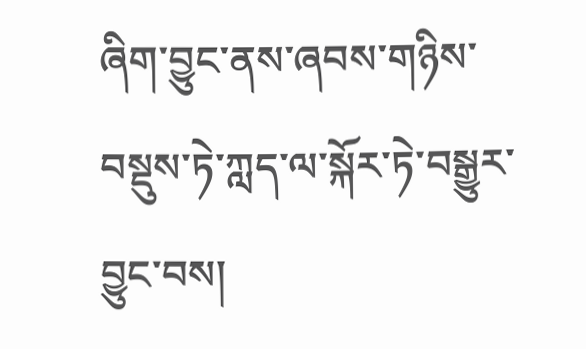ཞིག་བྱུང་ནས་ཞབས་གཉིས་བསྡུས་ཏེ་ཀླད་ལ་སྐོར་ཏེ་བསྒྱུར་བྱུང་བས།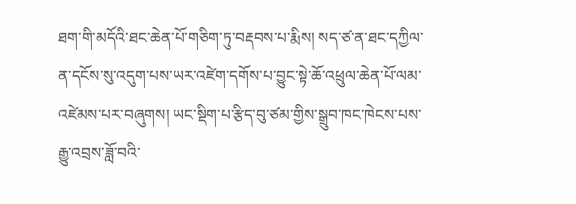ཐག་གི་མདོའི་ཐང་ཆེན་པོ་གཅིག་ཏུ་བརྡབས་པ་རྨིས། སད་ཙ་ན་ཐང་དཀྱིལ་ན་དངོས་སུ་འདུག་པས་ཡར་འཛེག་དགོས་པ་བྱུང་སྟེ་ཆོ་འཕྲུལ་ཆེན་པོ་ལམ་འཛེམས་པར་བཞུགས། ཡང་སྡིག་པ་རྩིད་བུ་ཙམ་གྱིས་སྒྲུབ་ཁང་ཁེངས་པས་རྒྱུ་འབྲས་ཟློ་བའི་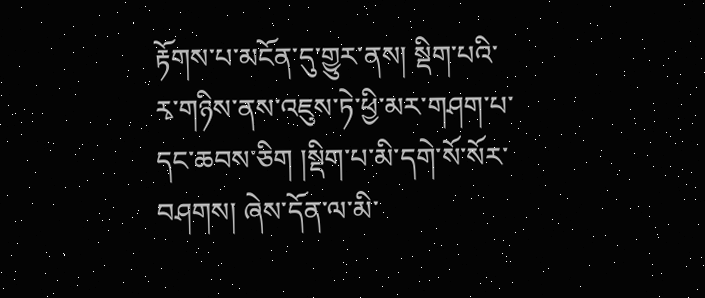རྟོགས་པ་མངོན་དུ་གྱུར་ནས། སྡིག་པའི་རྭ་གཉིས་ནས་འཇུས་ཏེ་ཕྱི་མར་གཤག་པ་དང་ཆབས་ཅིག །སྡིག་པ་མི་དགེ་སོ་སོར་བཤགས། ཞེས་དོན་ལ་མི་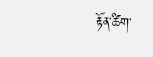རྟོན་ཚིག་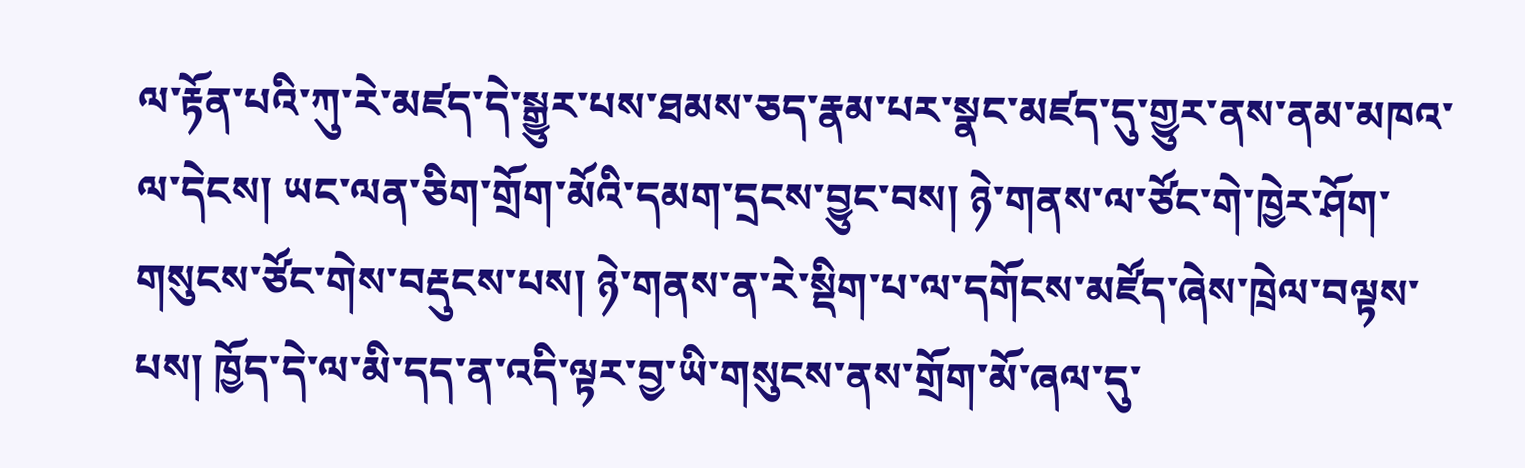ལ་རྟོན་པའི་ཀུ་རེ་མཛད་དེ་སྒྱུར་པས་ཐམས་ཅད་རྣམ་པར་སྣང་མཛད་དུ་གྱུར་ནས་ནམ་མཁའ་ལ་དེངས། ཡང་ལན་ཅིག་གྲོག་མོའི་དམག་དྲངས་བྱུང་བས། ཉེ་གནས་ལ་ཙོང་གེ་ཁྱེར་ཤོག་གསུངས་ཙོང་གེས་བརྡུངས་པས། ཉེ་གནས་ན་རེ་སྡིག་པ་ལ་དགོངས་མཛོད་ཞེས་ཁྲེལ་བལྟས་པས། ཁྱོད་དེ་ལ་མི་དད་ན་འདི་ལྟར་བྱ་ཡི་གསུངས་ནས་གྲོག་མོ་ཞལ་དུ་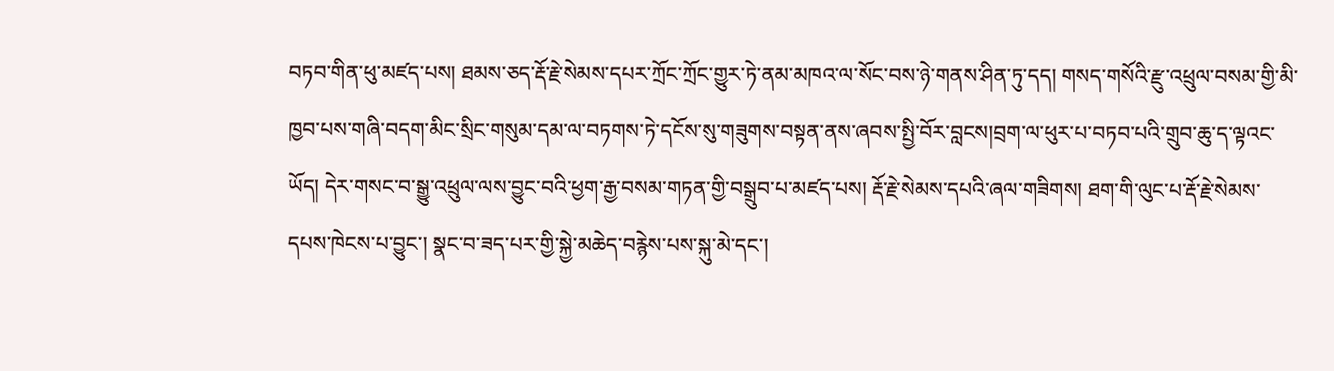བཏབ་གིན་ཕུ་མཛད་པས། ཐམས་ཅད་རྡོ་རྗེ་སེམས་དཔར་ཀྲོང་ཀྲོང་གྱུར་ཏེ་ནམ་མཁའ་ལ་སོང་བས་ཉེ་གནས་ཤིན་ཏུ་དད། གསད་གསོའི་རྫུ་འཕྲུལ་བསམ་གྱི་མི་ཁྱབ་པས་གཞི་བདག་མིང་སྲིང་གསུམ་དམ་ལ་བཏགས་ཏེ་དངོས་སུ་གཟུགས་བསྟན་ནས་ཞབས་སྤྱི་བོར་བླངས།བྲག་ལ་ཕུར་པ་བཏབ་པའི་གྲུབ་ཆུ་ད་ལྟའང་ཡོད། དེར་གསང་བ་སྒྱུ་འཕྲུལ་ལས་བྱུང་བའི་ཕྱག་རྒྱ་བསམ་གཏན་གྱི་བསྒྲུབ་པ་མཛད་པས། རྡོ་རྗེ་སེམས་དཔའི་ཞལ་གཟིགས། ཐག་གི་ལུང་པ་རྡོ་རྗེ་སེམས་དཔས་ཁེངས་པ་བྱུང་། སྣང་བ་ཟད་པར་གྱི་སྐྱེ་མཆེད་བརྙེས་པས་སྐུ་མེ་དང་།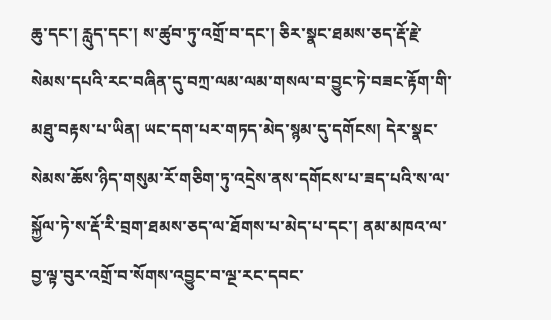ཆུ་དང་། རླུད་དང་། ས་ཚུབ་ཏུ་འགྲོ་བ་དང་། ཅིར་སྣང་ཐམས་ཅད་རྡོ་རྗེ་སེམས་དཔའི་རང་བཞིན་དུ་བཀྲ་ལམ་ལམ་གསལ་བ་བྱུང་ཏེ་བཟང་རྟོག་གི་མཐུ་བརྟས་པ་ཡིན། ཡང་དག་པར་གཏད་མེད་སྙམ་དུ་དགོངས། དེར་སྣང་སེམས་ཆོས་ཉིད་གསུམ་རོ་གཅིག་ཏུ་འདྲེས་ནས་དགོངས་པ་ཟད་པའི་ས་ལ་སྐྱོལ་ཏེ་ས་རྡོ་རི་བྲག་ཐམས་ཅད་ལ་ཐོགས་པ་མེད་པ་དང་། ནམ་མཁའ་ལ་བྱ་ལྟ་བུར་འགྲོ་བ་སོགས་འབྱུང་བ་ལྔ་རང་དབང་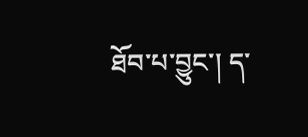ཐོབ་པ་བྱུང་། ད་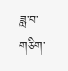ཟླ་བ་གཅིག་